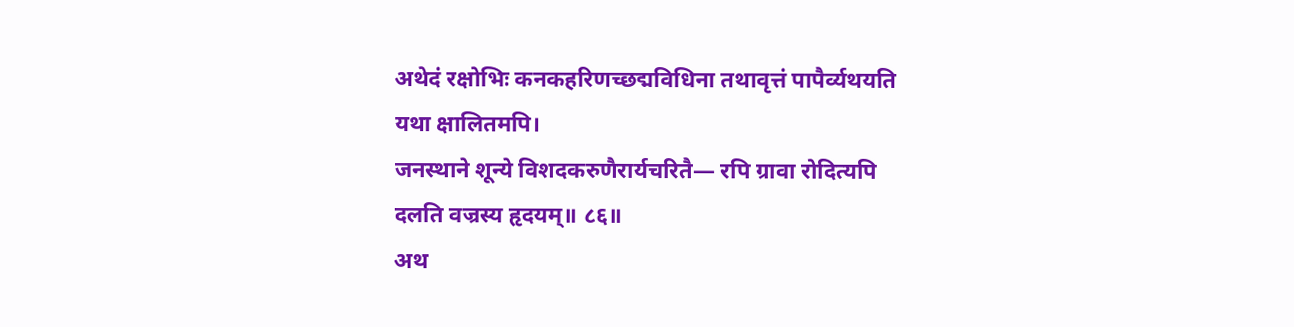अथेदं रक्षोभिः कनकहरिणच्छद्मविधिना तथावृत्तं पापैर्व्यथयति यथा क्षालितमपि।
जनस्थाने शून्ये विशदकरुणैरार्यचरितै— रपि ग्रावा रोदित्यपि दलति वज्रस्य हृदयम्॥ ८६॥
अथ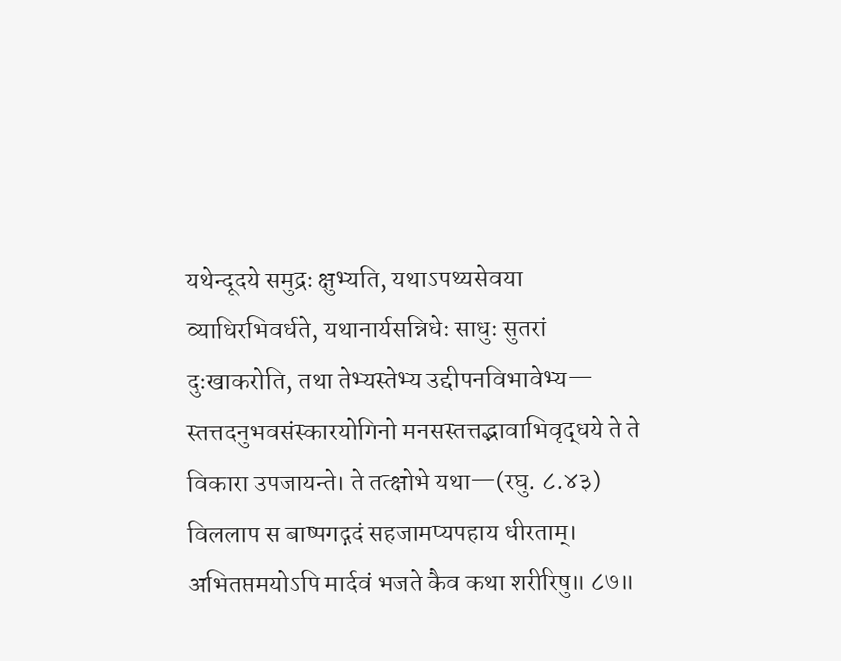यथेन्दूदये समुद्रः क्षुभ्यति, यथाऽपथ्यसेवया व्याधिरभिवर्धते, यथानार्यसन्निधेः साधुः सुतरां दुःखाकरोति, तथा तेभ्यस्तेभ्य उद्दीपनविभावेभ्य— स्तत्तदनुभवसंस्कारयोगिनो मनसस्तत्तद्भावाभिवृद्धये ते ते विकारा उपजायन्ते। ते तत्क्षोभे यथा—(रघु. ८.४३)
विललाप स बाष्पगद्गदं सहजामप्यपहाय धीरताम्।
अभितप्तमयोऽपि मार्दवं भजते कैव कथा शरीरिषु॥ ८७॥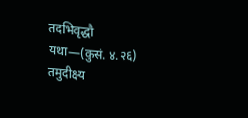तदभिवृद्धौ यथा—(कुसं. ४.२६)
तमुदीक्ष्य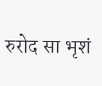रुरोद सा भृशं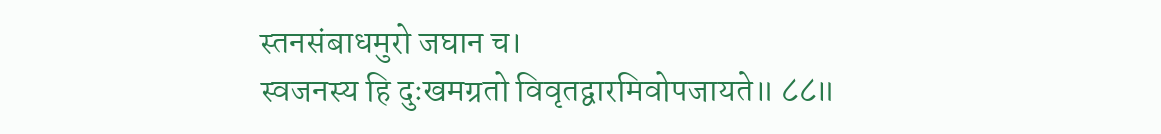स्तनसंबाधमुरो जघान च।
स्वजनस्य हि दुःखमग्रतो विवृतद्वारमिवोपजायते॥ ८८॥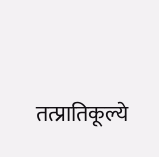तत्प्रातिकूल्ये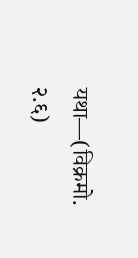यथा—(विक्रमो. २.६)